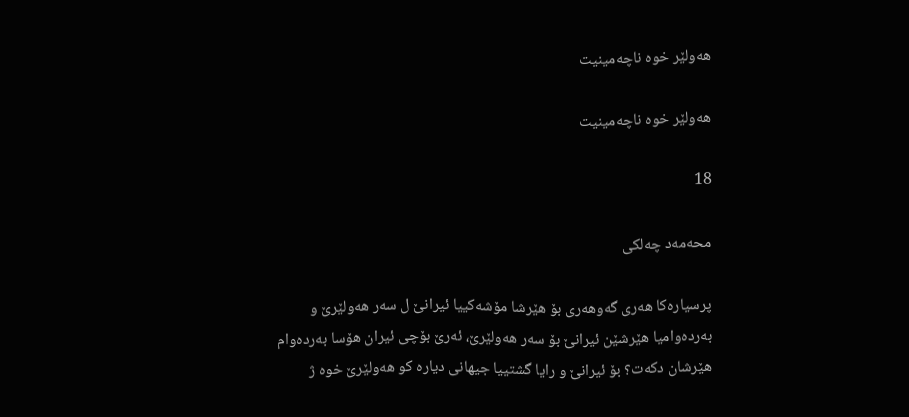هه‌ولێر خوه‌ ناچه‌مینیت

هه‌ولێر خوه‌ ناچه‌مینیت

18

محه‌مه‌د چه‌لكى

پرسیاره‌كا هه‌ری گه‌وهه‌ری بۆ هێرشا مۆشه‌كییا ئیرانێ ل سه‌ر هه‌ولێرێ و به‌رده‌وامیا هێرشێن ئیرانێ بۆ سه‌ر هه‌ولێرێ، ئه‌رێ بۆچی ئیران هۆسا به‌رده‌وام هێرشان دكه‌ت؟ بۆ ئیرانێ و رایا گشتییا جیهانی دیاره‌ كو هه‌ولێرێ خوه‌ ژ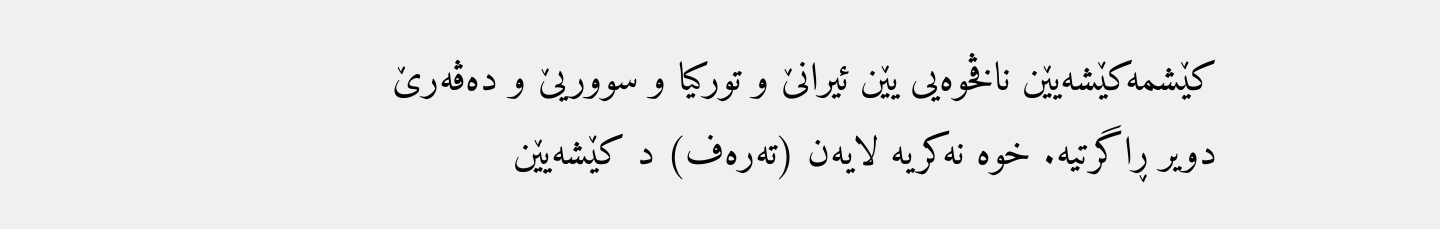كێشمه‌كێشه‌یێن ناڤخوه‌یی یێن ئیرانێ و توركیا و سووریێ و ده‌ڤه‌رێ دویر ڕاگرتیه‌. خوه‌ نه‌كریه‌ لایه‌ن (ته‌ره‌ف) د كێشه‌یێن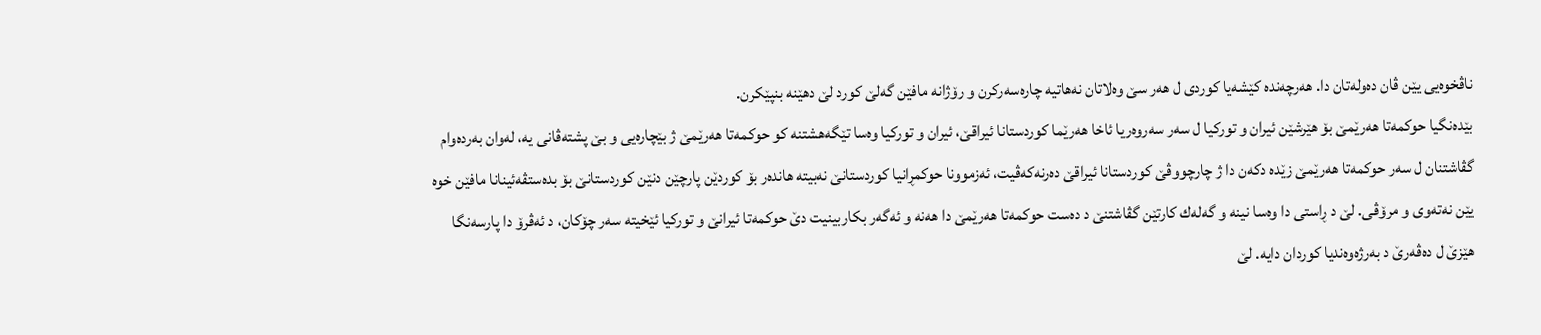ناڤخوه‌یی یێن ڤان ده‌وله‌تان دا. هه‌رچه‌نده‌ كێشه‌یا كوردی ل هه‌ر سێ وه‌لاتان نه‌هاتیه‌ چاره‌سه‌ركرن و رۆژانه‌ مافێن گه‌لێ كورد لێ دهێنه‌ بنپێكرن.
بێده‌نگیا حوكمه‌تا هه‌رێمێ بۆ هێرشێن ئیران و توركیا ل سه‌ر سه‌روه‌ریا ئاخا هه‌رێما كوردستانا ئیراقێ، ئیران و توركیا وه‌سا تێگه‌هشتنه‌ كو حوكمه‌تا هه‌رێمێ ژ بێچاره‌یی و بێ پشته‌ڤانی یه‌، له‌وان به‌رده‌وام گڤاشتنان ل سه‌ر حوكمه‌تا هه‌رێمێ زێده‌ دكه‌ن دا ژ چارچووڤێ كوردستانا ئیراقێ ده‌رنه‌كه‌ڤیت، ئه‌زموونا حوكمڕانیا كوردستانێ نه‌بیته‌ هانده‌ر بۆ كوردێن پارچێن دنێن كوردستانێ بۆ بده‌ستڤه‌ئینانا مافێن خوه‌ یێن نه‌ته‌وی و مرۆڤی. لێ د ڕاستی دا وه‌سا نینه‌ و گه‌له‌ك كارتێن گڤاشتنێ د ده‌ست حوكمه‌تا هه‌رێمێ دا هه‌نه‌ و ئه‌گه‌ر بكاربینیت دێ حوكمه‌تا ئیرانێ و توركیا ئێخیته‌ سه‌ر چۆكان، د ئه‌ڤرۆ دا پارسه‌نگا هێزێ ل ده‌ڤه‌رێ د به‌رژه‌وه‌ندیا كوردان دایه‌. لێ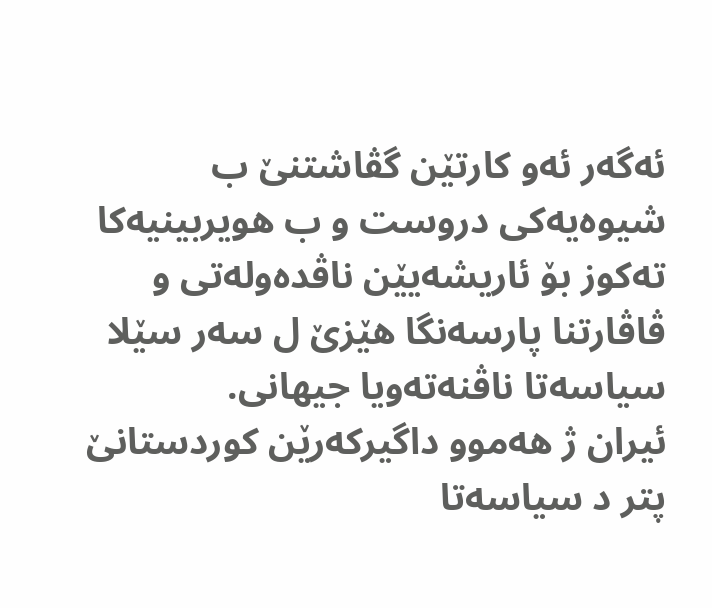ئه‌گه‌ر ئه‌و كارتێن گڤاشتنێ ب شیوه‌یه‌كی دروست و ب هویربینیه‌كا ته‌كوز بۆ ئاریشه‌یێن ناڤده‌وله‌تی و ڤاڤارتنا پارسه‌نگا هێزێ ل سه‌ر سێلا سیاسه‌تا ناڤنه‌ته‌ویا جیهانی.
ئیران ژ هه‌موو داگیركه‌رێن كوردستانێ پتر د سیاسه‌تا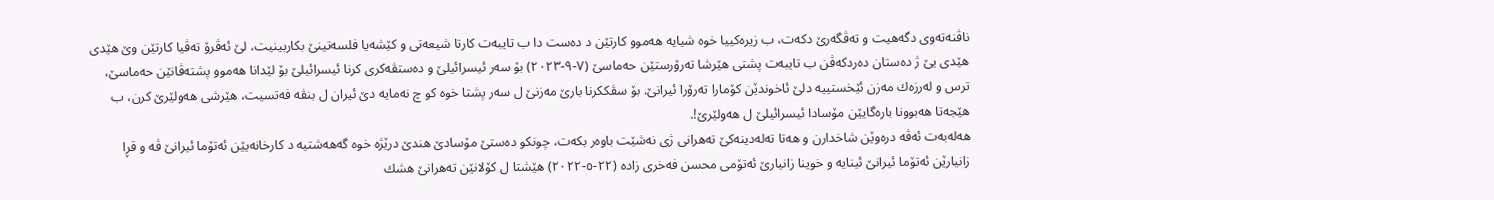ناڤنه‌ته‌وی دگه‌هیت و ته‌ڤگه‌رێ دكه‌ت، ب زیره‌كییا خوه‌ شیایه‌ هه‌موو كارتێن د ده‌ست دا ب تایبه‌ت كارتا شیعه‌تی و كێشه‌یا فلسه‌تینێ بكاربینیت، لێ ئه‌ڤرۆ ته‌ڤیا كارتێن وێ هێدی هێدی یێ ژ ده‌ستان ده‌ردكه‌ڤن ب تایبه‌ت پشتی هێرشا ته‌رۆرستێن حه‌ماسێ (٧-٩-٢٠٢٣) بۆ سه‌ر ئیسرائیلێ و ده‌ستڤه‌كری كرنا ئیسرائیلێ بۆ لێدانا هه‌موو پشته‌ڤانێن حه‌ماسێ، ترس و له‌رزه‌ك مه‌زن ئێخستییه‌ دلێ ئاخوندێن كۆمارا ته‌رۆرا ئیرانێ. بۆ سڤككرنا بارێ مه‌زنێ ل سه‌ر پشتا خوه‌ كو چ نه‌مایه‌ دێ ئیران ل بنڤه‌ فه‌تسیت، هێرشی هه‌ولێرێ كرن، ب هێجه‌تا هه‌بوونا باره‌گایێن مۆسادا ئیسرائیلێ ل هه‌ولێرێ!.
هه‌له‌به‌ت ئه‌ڤه‌ دره‌وێن شاخدارن و هه‌تا ته‌له‌دینه‌كێ ته‌هرانی ژی نه‌شێت باوه‌ر بكه‌ت، چونكو ده‌ستێ مۆسادێ هندێ درێژه‌ خوه‌ گه‌هه‌شتیه‌ د كارخانه‌یێن ئه‌تۆما ئیرانێ ڤه‌ و قڕا زانیارێن ئه‌تۆما ئیرانێ ئینایه‌ و خوینا زانیارێ ئه‌تۆمی محسن فه‌خری زاده‌ (٢٢-٥-٢٠٢٢) هێشتا ل كۆلانێن ته‌هرانێ هشك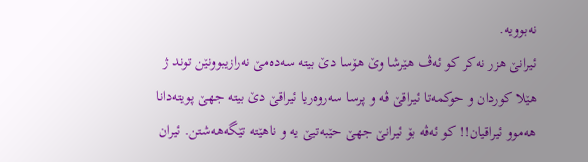نه‌بوویه‌.
ئیرانێ هزر نه‌كر كو ئه‌ڤ هێرشا وێ هۆسا دێ بیته‌ سه‌ده‌مێ نه‌رازیبوونێن توند ژ هێلا كوردان و حوكمه‌تا ئیراقێ ڤه‌ و پرسا سه‌روه‌ریا ئیراقێ دێ بیته‌ جهێ پویته‌دانا هه‌موو ئیراقیان!! كو ئه‌ڤه‌ بۆ ئیرانێ جهێ حێبه‌تیێ یه‌ و ناهێته‌ تێگه‌هه‌شتن. ئیران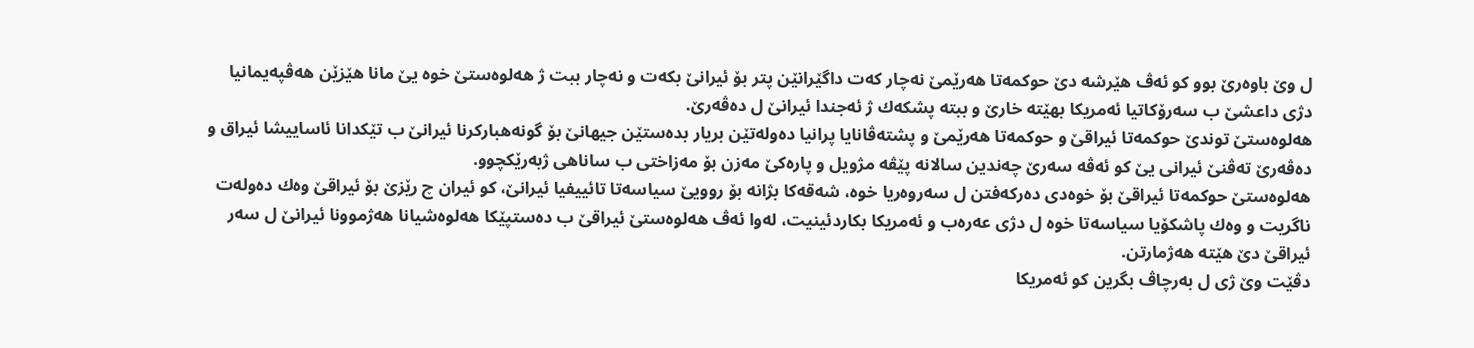ل وێ باوه‌رێ بوو كو ئه‌ڤ هێرشه‌ دێ حوكمه‌تا هه‌رێمێ نه‌چار كه‌ت داگێرانێن پتر بۆ ئیرانێ بكه‌ت و نه‌چار ببت ژ هه‌لوه‌ستێ خوه‌ یێ مانا هێزێن هه‌ڤپه‌یمانیا دژی داعشێ ب سه‌رۆكاتیا ئه‌مریكا بهێته‌ خارێ و ببته‌ پشكه‌ك ژ ئه‌جندا ئیرانێ ل ده‌ڤه‌رێ.
هه‌لوه‌ستێ توندێ حوكمه‌تا ئیراقێ و حوكمه‌تا هه‌رێمێ و پشته‌ڤانایا پرانیا ده‌وله‌تێن بریار بده‌ستێن جیهانێ بۆ گونه‌هباركرنا ئیرانێ ب تێكدانا ئاساییشا ئیراق و ده‌ڤه‌رێ ته‌ڤنێ ئیرانی یێ كو ئه‌ڤه‌ سه‌رێ چه‌ندین سالانه‌ پێڤه‌ مژویل و پاره‌كێ مه‌زن بۆ مه‌زاختی ب ساناهی ژبه‌رێكچوو.
هه‌لوه‌ستێ حوكمه‌تا ئیراقێ بۆ خوه‌دی ده‌ركه‌فتن ل سه‌روه‌ریا خوه‌، شه‌قه‌كا بژانه‌ بۆ روویێ سیاسه‌تا تائییفیا ئیرانێ، كو ئیران چ رێزێ بۆ ئیراقێ وه‌ك ده‌وله‌ت ناگریت و وه‌ك پاشكۆیا سیاسه‌تا خوه‌ ل دژی عه‌ره‌ب و ئه‌مریكا بكاردئینیت، له‌وا ئه‌ڤ هه‌لوه‌ستێ ئیراقێ ب ده‌ستپێكا هه‌لوه‌شیانا هه‌ژموونا ئیرانێ ل سه‌ر ئیراقێ دێ هێته‌ هه‌ژمارتن.
دڤێت وێ ژی ل به‌رچاڤ بگرین كو ئه‌مریكا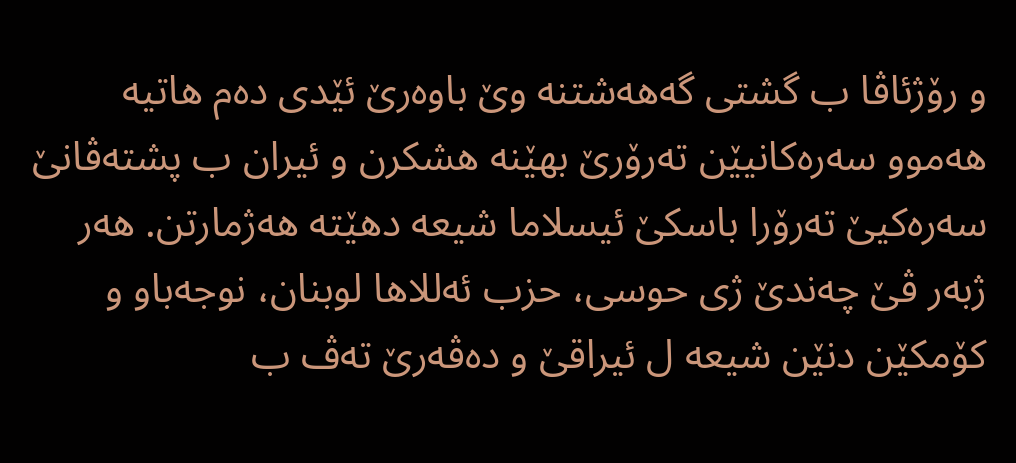و رۆژئاڤا ب گشتی گه‌هه‌شتنه‌ وێ باوه‌رێ ئێدی ده‌م هاتیه‌ هه‌موو سه‌ره‌كانیێن ته‌رۆرێ بهێنه‌ هشكرن و ئیران ب پشته‌ڤانێ سه‌ره‌كیێ ته‌رۆرا باسكێ ئیسلاما شیعه‌ دهێته‌ هه‌ژمارتن. هه‌ر ژبه‌ر ڤێ چه‌ندێ ژی حوسی، حزب ئه‌للاها لوبنان، نوجه‌با‌و و كۆمكێن دنێن شیعه‌ ل ئیراقێ و ده‌ڤه‌رێ ته‌ڤ ب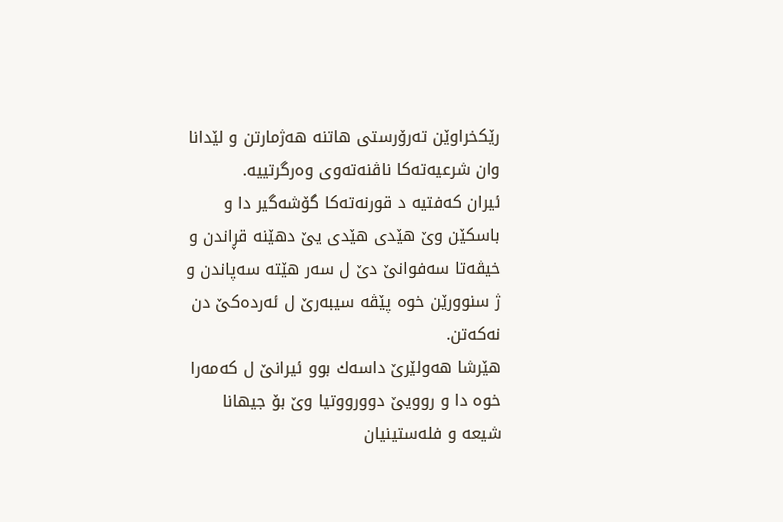رێكخراوێن ته‌رۆرستی هاتنه‌ هه‌ژمارتن و لێدانا وان شرعیه‌ته‌كا ناڤنه‌ته‌وی وه‌رگرتییه‌.
ئیران كه‌فتیه‌ د قورنه‌ته‌كا گۆشه‌گیر دا و باسكێن وێ هێدی هێدی یێ دهێنه‌ قڕاندن و خیڤه‌تا سه‌فوانێ دێ ل سه‌ر هێته‌ سه‌پاندن و ژ سنوورێن خوه‌ پێڤه‌ سیبه‌رێ ل ئه‌رده‌كێ دن نه‌كه‌تن.
هێرشا هه‌ولێرێ داسه‌ك بوو ئیرانێ ل كه‌مه‌را خوه‌ دا و روویێ دوورووتیا وێ بۆ جیهانا شیعه‌ و فله‌ستینیان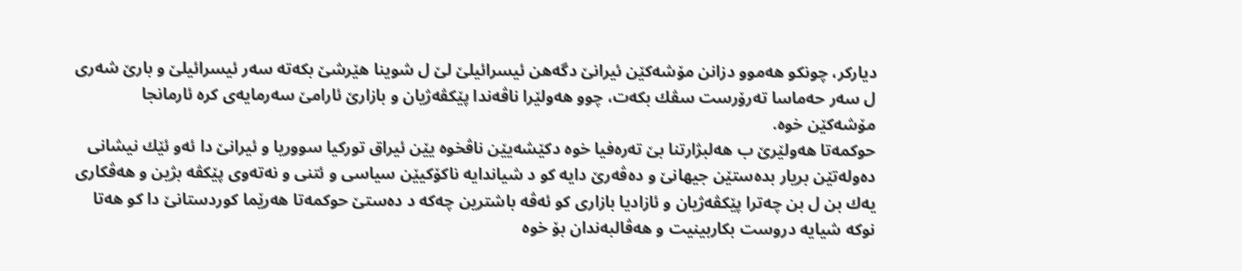دیاركر، چونكو هه‌موو دزانن مۆشه‌كێن ئیرانێ دگه‌هن ئیسرائیلێ لێ ل شوینا هێرشێ بكه‌ته‌ سه‌ر ئیسرائیلێ و بارێ شه‌ری ل سه‌ر حه‌ماسا ته‌رۆرست سڤك بكه‌ت، چوو هه‌ولێرا ناڤه‌ندا پێكڤه‌ژیان و بازارێ ئارامێ سه‌رمایه‌ی كره‌ ئارمانجا مۆشه‌كێن خوه‌.
حوكمه‌تا هه‌ولێرێ ب هه‌لبژارتنا بێ ته‌ره‌فیا خوه‌ دكێشه‌یێن ناڤخوه‌ یێن ئیراق توركیا سووریا و ئیرانێ دا ئه‌و ئێك نیشانی ده‌وله‌تێن بریار بده‌ستێن جیهانێ و ده‌ڤه‌رێ دایه‌ كو د شیاندایه‌ ناكۆكیێن سیاسی و ئتنی و نه‌ته‌وی پێكڤه‌ بژین و هه‌ڤكاری یه‌ك بن ل بن چه‌ترا پێكڤه‌ژیان و ئازادیا بازاری كو ئه‌ڤه‌ باشترین چه‌كه‌ د ده‌ستێ حوكمه‌تا هه‌رێما كوردستانێ دا كو هه‌تا نوكه‌ شیایه‌ دروست بكاربینیت و هه‌ڤالبه‌ندان بۆ خوه‌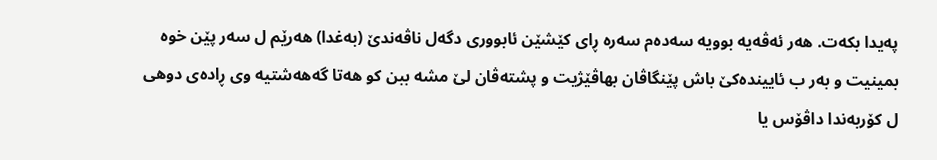په‌یدا بكه‌ت. هه‌ر ئه‌ڤه‌یه‌ بوویه‌ سه‌ده‌م سه‌ره‌ ڕای كێشێن ئابووری دگه‌ل ناڤه‌ندێ (به‌غدا) هه‌رێم ل سه‌ر پێن خوه‌ بمینیت و به‌ر ب ئایینده‌كێ باش پێنگاڤان بهاڤێژیت و پشته‌ڤان لێ مشه‌ ببن كو هه‌تا گه‌هه‌شتیه‌ وی ڕاده‌ی دوهی ل كۆربه‌ندا داڤۆس یا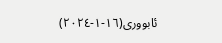ئابووری(١٦-١-٢٠٢٤)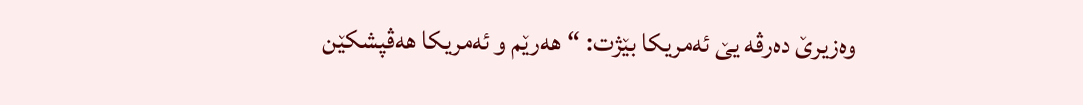وه‌زیرێ ده‌رڤه‌ یێ ئه‌مریكا بێژت: “هه‌رێم و ئه‌مریكا هه‌ڤپشكێن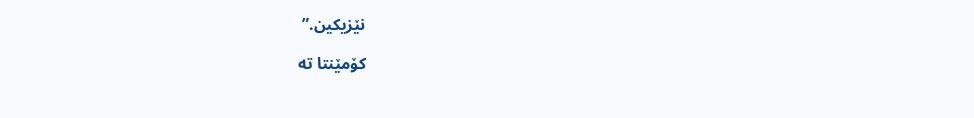نێزیكین.”

کۆمێنتا تە